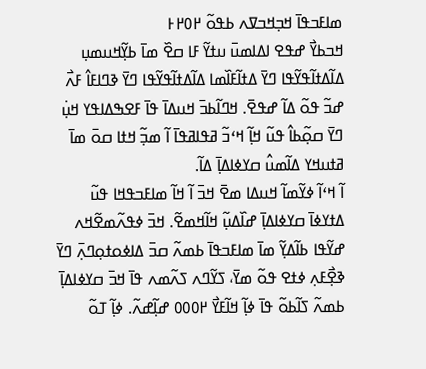ߘߊߓߏߟߊ߫ ߞߏ߲ߞߏߜߍ ߕߟߋ߬ ߂߀߂߅
ߞߏߕߌ߯ ߝߟߐ ߊߡߊߘߎ߫ ߎߙߌ߬ ߓߊ ߛߐ߰ ߘߊ߫ ߕߌ߲߬ߞߎߘߎ߲ ߡߊ߬ߡߙߊ߬ߟߌ߬ߟߊ ߣߌ߫ ߡߙߊ߬ߓߊ߰ߘߊ ߡߊ߬ߡߙߊ߬ߟߌ߬ߟߊ ߣߌ߫ ߢߣߊߓߊ߮ ߓߍ߯ ߝߏ߬ ߟߋ߬ ߡߊ߬ ߝߟߐ߫. ߞߣߊ߬ߕߏ߫ ߞߎߡߊ߫ ߟߊ߫ ߓߐߒߡߊߟߌ ߞߎ߲߭ ߣߌ߫ ߛߋ߲߬ߕߊ߮ ߟߎ߬ ߞߊ߲߬ ߞߵߏ߬ ߥߟߊߥߟߊ߫ ߊ߬ ߘߏ߲߬ ߞߙߊ ߛߋ߫ ߘߊ߫ ߥߙߎߞߌ ߡߊ߬ߘߎ߮ ߛߌߦߊߡߊ߲߫ ߡߊ߬.
ߊ߬ ߞߵߊ߬ ߦߌ߬ߘߊ߬ ߞߎߡߊ ߘߐ߫ ߞߏ߫ ߊ߬ ߞߊ߬ ߘߊߓߏߟߞߊ ߟߎ߬ ߡߙߌߦߊ߫ ߛߌߦߊߡߊ߲߫ ߝߊ߰ߡߎ߲߬ ߞߊ߬ߞߘߐ߬. ߞߏ߫ ߦߟߍ߬ߘߐ߬ߞߍ ߝߌ߬ߟߊ ߕߊ߬ߡߌ߲߬ ߘߊ߫ ߘߊߓߏߟߊ߫ ߕߘߍ߬ ߛߏ߫ ߡߊߦߋߙߋ߲ߣߍ߲߫ ߣߌ߫ ߢߐ߲߯ߓߍ߲ ߦߙߐ ߟߋ߬ ߘߌ߫، ߖߌ߬ߣߍ ߖߍ߬ߘߍ ߟߊ߫ ߞߏ߫ ߛߌߦߊߡߊ߲߫ ߕߘߍ߬ ߖߊ߬ߕߋ߬ ߟߊ߫ ߦߊ߲߬ ߞߊ߬ߓߌ߯ ߂߀߀߀ ߝߊ߲߬ߝߍ߬. ߦߊ߲߬ ߠߋ߬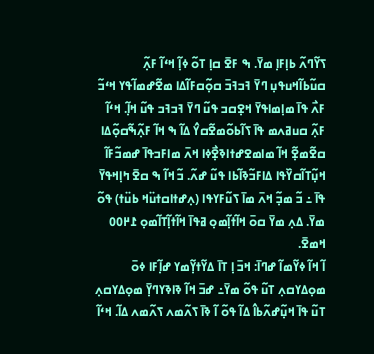ߖߌ߬ߣߍ߬ ߕߊ߲ߓߊ߲ ߘߌ߫. ߒ ߓߐ߫ ߛߊ߲ ߠߋ߬ ߦߊ߲߬ ߞߵߊ߬ ߓߍ߲߬ ߛߎ߬ߕߊ߬ߞߎߟߎ߲ ߣߌ߫ ߔߏߔߏ߫ ߛߋ߲߬ߛߓߊ߬ߡߊ ߘߐ߬ߝߘߊ߬ߟߌ ߞߵߏ߬ ߓߍ߯ ߟߊ߫ ߘߊ߲ߘߊߟߌ߫ ߞߐ߲ߛߏ ߟߎ߬ ߣߌ߫ ߔߏߔߏ ߟߎ߬ ߞߊ߲߬. ߞߵߊ߬ ߓߍ߲߬ ߛߎߥߍߘ ߟߊ߫ ߖߊ߬ߕߋ߬ߘߐ߬ߛߌ߮ ߡߊ߬ ߒ ߞߊ߬ ߓߍ߲߬ߒ߬ߛߋ߲߬ߡߊ ߛߐ߬ߘߐ߲߬ ߞߊ߬ ߘߊߘߐߝߙߊߢߐ߲߯ߦߊ ߞߍ߫ ߘߊߓߏߟߊ߫ ߝߘߏ߬ߓߊ߬ ߞߎ߲߬ߠߊ߬ߛߌ߰ߟߊ ߡߊߓߏ߬ߢߊ߬ߕߊ ߟߎ߬ ߝߍ߬. ߏ߬ ߞߊ߬ ߒ ߛߐ߫ ߤߊ߲ߞߟߌ߫ ߟߊ߫ ߸ ߏ߬ ߘߏ߲߬ ߞߍ߫ ߘߊ߫ ߖߎ߬ߓߌߟߊ (ߍ߲ߝߙߊߛߙߎ߳ߞ ߕߎ߳ߙ) ߟߋ߬ ߘߌ߫. ߡߍ߲ ߘߌ߫ ߛߋ߫ ߞߊ߬ߙߊ߲߬ߘߋ߲ ߥߟߊ߫ ߞߊ߬ߙߊ߲߬ߠߊ߬ߘߋ߲ ߁߂߀߀ ߞߘߐ߫.
ߊ߬ ߞߊ߬ ߦߌ߬ߘߊ߬ ߝߣߊ߫: ߞߏ߫ ߊ߲ ߠߊ߫ ߡߌ߬ߙߌ߲߬ߘߌ ߝߊ߲߬ߓߊ ߦߋ߫ ߘߋ߲ߡߌߛߍ߲ ߠߎ߬ ߟߋ߬ ߘߌ߫߸ ߝߏ߫ ߞߊ߬ ߢߊߢߌߣߌ߲߫ ߘߋ߲ߡߌߛߍ߲ ߠߎ߬ ߟߊ߫ ߞߎ߲߬ߝߍ߬ߕߊ߮ ߡߊ߬ ߟߋ߬ ߊ߬ ߢߊ߫ ߖߍ߬ߘߍ ߖߍ߬ߘߍ ߡߊ߬. ߞߵߊ߬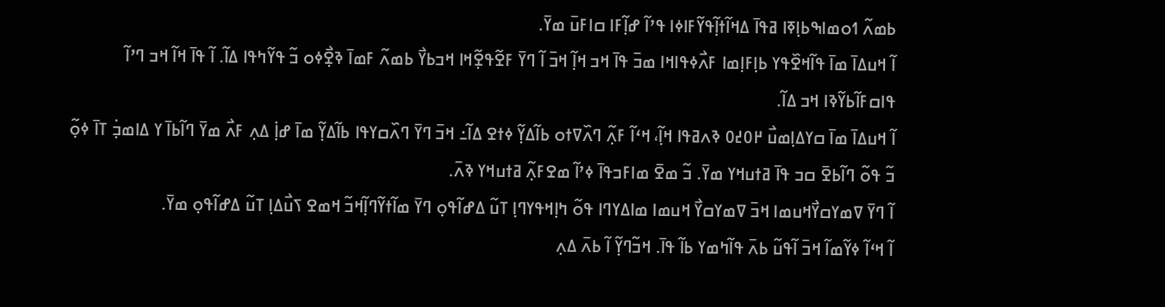ߕߘߍ߬ ߗߋߘߊߒߕߊ߲ߧߊ ߥߟߊ߫ ߡߞߊ߬ߙߊ߲߬ߟߌ߬ߓߊߦߊ ߟߴߊ߬ ߝߊ߲߬ߓߊ ߛߊߓߎ߫ ߘߌ߫.
ߊ߬ ߞߎߡߊ߫ ߘߊ߫ ߟߊ߬ߞߐ߰ߟߌ ߕߊ߲ߓߊ߲ߘߊ ߓߍ߯ߦߟߊߞߊ ߘߏ߫ ߟߊ߫ ߞߏ ߞߊ߲߬ ߞߏ߫ ߊ߬ ߣߌ߫ ߓߐ߬ߟߐ߲߬ߞߊ ߞߏߕߌ߯ ߕߘߍ߬ ߓߘߊ߫ ߢߐ߲߯ߦߋ ߏ߬ ߟߌ߬ߤߟߊ ߡߊ߬. ߊ߬ ߟߊ߫ ߞߊ߬ ߞߏ ߣߴߊ߬ ߟߊߛߓߊ߬ߕߌ߬ߢߊ ߞߏ ߡߊ߬.
ߊ߬ ߞߎߡߊ߫ ߘߊ߫ ߛߌߡߊ߲ߘߎ߯ ߂߀߄߀ ߢߍߥߟߊ ߞߊ߲߬، ߞߵߊ߬ ߓߍ߲߬ ߣߍ߰ߜߙߋ ߕߊ߬ߡߌ߲߬ ߦߙߐ ߡߊ߬߸ ߞߏ߫ ߣߌ߫ ߣߍ߰ߛߌߟߊ ߕߊ߬ߡߌ߲߬ ߘߊ߫ ߝߊ߲߭ ߡߍ߲ ߓߍ߯ ߘߌ߫ ߣߊ߬ߕߊ߫ ߌ ߡߊߘߏ߲߭ ߠߊ߫ ߦߋ߲߬ ߏ߬ ߟߋ߬ ߣߊ߬ߕߐ߫ ߛߏ ߟߊ߫ ߥߙߎߞߌ ߘߌ߫. ߏ߬ ߘߐ߫ ߘߊߓߏߟߊ߫ ߦߴߊ߬ ߘߐߓߍ߲߬ ߥߙߎߞߌ ߢߍ߫.
ߊ߬ ߣߌ߫ ߜߘߌߛߌ߯ߞߎߘߊ ߞߏ߫ ߜߘߌߛߌ߯ ߞߎߘߊ ߘߊߡߌߣߊ ߟߋ߬ ߤߊ߲ߞߟߌߣߊ߲ ߠߎ߬ ߡߝߊ߬ߟߋ߲ ߣߌ߫ ߘߊ߬ߙߌ߬ߣߊ߲߬ߞߏ߬ ߞߘߐ ߖߎ߯ߡߊ߲ ߠߎ߬ ߡߝߊ߬ߟߋ߲ ߘߌ߫.
ߊ߬ ߞߵߊ߬ ߦߌ߬ߘߊ߬ ߞߏ߫ ߊ߬ߟߎ߬ ߕߍ߫ ߟߊ߬ߤߘߌ ߕߊ߬ ߟߊ߫. ߞߏ߬ߣߌ߲߬ ߊ߬ ߕߍ߫ ߡߍ߲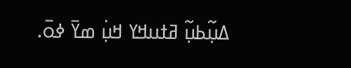ߡߎ߲߬ߕߎ߲߬ ߥߙߎߞߌ ߞߎ߲߭ ߘߌ߫ ߦߋ߫.